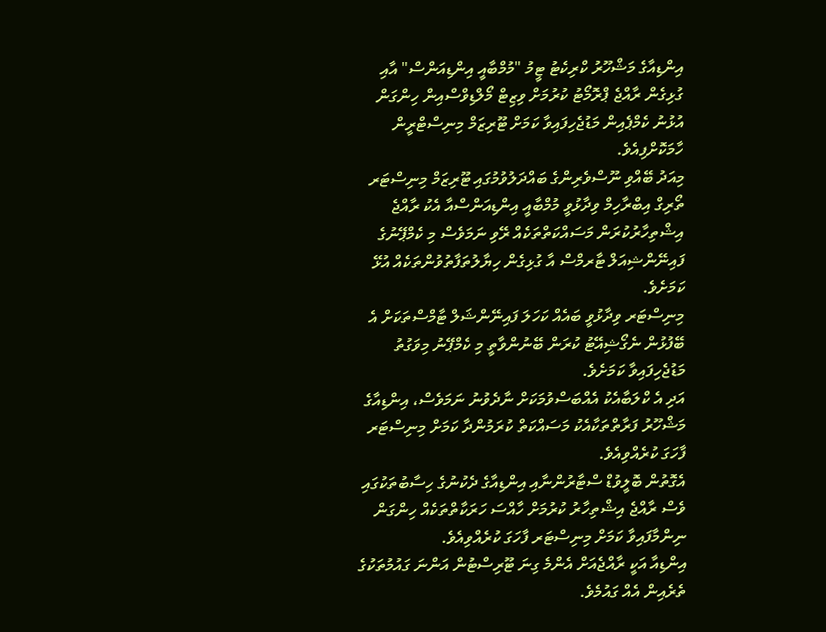އިންޑިއާގެ މަޝްހޫރު ކްރިކެޓު ޓީމު "މުމްބާއީ އިންޑިއަންސް" އާއި ގުޅިގެން ރާއްޖެ ޕްރޮމޯޓު ކުރުމަށް ވިޒިޓް މޯލްޑިވްސްއިން ހިންގަން އުޅުނު ކެމްޕެއިން މަޑުޖެހިފައިވާ ކަމަށް ޓޫރިޒަމް މިނިސްޓްރީން ހާމަކޮށްފިއެވެ.
މިއަދު ބޭއްވި ނޫސްވެރިންގެ ބައްދަލުވުމުގައި ޓޫރިޒަމް މިނިސްޓަރ ތޯރިގް އިބްރާހިމް ވިދާޅުވީ މުމްބާއީ އިންޑިއަންސްއާ އެކު ރާއްޖެ އިޝްތިހާރުކުރަން މަސައްކަތްތަކެއް ރޭވި ނަމަވެސް މި ކެމްޕޭނުގެ ފައިނޭންޝިއަލް ޓާރމްސް އާ ގުޅިގެން ހިޔާލުތަފާތުވުންތަކެއް އުޅޭ ކަމަށެވެ.
މިނިސްޓަރ ވިދާޅުވީ ބައެއް ކަހަލަ ފައިނޭންޝަލް ޓާމްސްތަކަށް އެ ބޭފުޅުން ނެގޯޝިއޭޓު ކުރަން ބޭނުންވާތީ މި ކެމްޕޭނު މިވަގުތު މަޑުޖެހިފައިވާ ކަމަށެވެ.
އަދި އެ ކްލަބާއެކު އެއްބަސްވުމަކަށް ނާދެވުނު ނަމަވެސް، އިންޑިއާގެ މަޝްހޫރު ފަރާތްތަކާއެކު މަސައްކަތް ކުރަމުންދާ ކަމަށް މިނިސްޓަރ ފާހަގަ ކުރެއްވިއެވެ.
އެގޮތުން ބޮލީވުޑް ސްޓާރުންނާއި އިންޑިއާގެ ދެކުނުގެ ހިސާބުތަކުގައި ވެސް ރާއްޖެ އިޝްތިހާރު ކުރުމަށް ހާއްސަ ހަރަކާތްތަކެއް ހިންގަން ނިންމާފައިވާ ކަމަށް މިނިސްޓަރ ފާހަގަ ކުރެއްވިއެވެ.
އިންޑިއާ އަކީ ރާއްޖެއަށް އެންމެ ގިނަ ޓޫރިސްޓުން އަންނަ ގައުމުތަކުގެ ތެރެއިން އެއް ގައުމެވެ.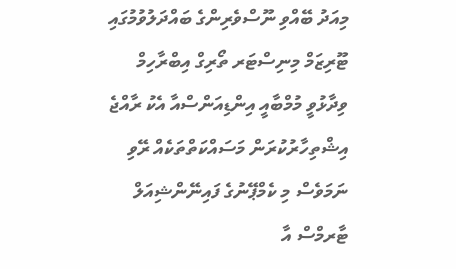މިއަދު ބޭއްވި ނޫސްވެރިންގެ ބައްދަލުވުމުގައި ޓޫރިޒަމް މިނިސްޓަރ ތޯރިގް އިބްރާހިމް ވިދާޅުވީ މުމްބާއީ އިންޑިއަންސްއާ އެކު ރާއްޖެ އިޝްތިހާރުކުރަން މަސައްކަތްތަކެއް ރޭވި ނަމަވެސް މި ކެމްޕޭނުގެ ފައިނޭންޝިއަލް ޓާރމްސް އާ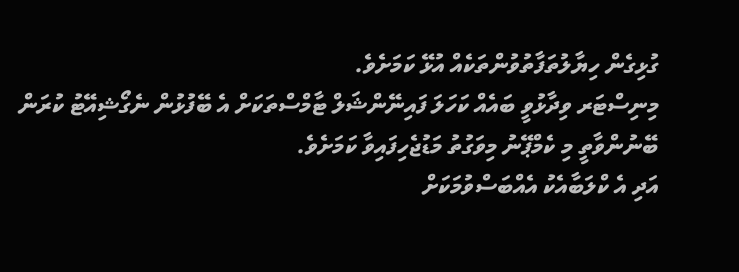ގުޅިގެން ހިޔާލުތަފާތުވުންތަކެއް އުޅޭ ކަމަށެވެ.
މިނިސްޓަރ ވިދާޅުވީ ބައެއް ކަހަލަ ފައިނޭންޝަލް ޓާމްސްތަކަށް އެ ބޭފުޅުން ނެގޯޝިއޭޓު ކުރަން ބޭނުންވާތީ މި ކެމްޕޭނު މިވަގުތު މަޑުޖެހިފައިވާ ކަމަށެވެ.
އަދި އެ ކްލަބާއެކު އެއްބަސްވުމަކަށް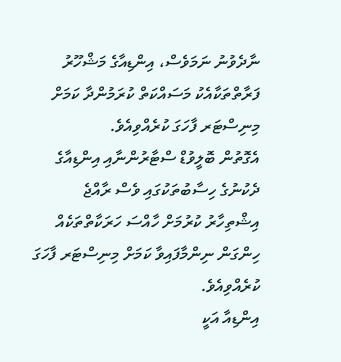ނާދެވުނު ނަމަވެސް، އިންޑިއާގެ މަޝްހޫރު ފަރާތްތަކާއެކު މަސައްކަތް ކުރަމުންދާ ކަމަށް މިނިސްޓަރ ފާހަގަ ކުރެއްވިއެވެ.
އެގޮތުން ބޮލީވުޑް ސްޓާރުންނާއި އިންޑިއާގެ ދެކުނުގެ ހިސާބުތަކުގައި ވެސް ރާއްޖެ އިޝްތިހާރު ކުރުމަށް ހާއްސަ ހަރަކާތްތަކެއް ހިންގަން ނިންމާފައިވާ ކަމަށް މިނިސްޓަރ ފާހަގަ ކުރެއްވިއެވެ.
އިންޑިއާ އަކީ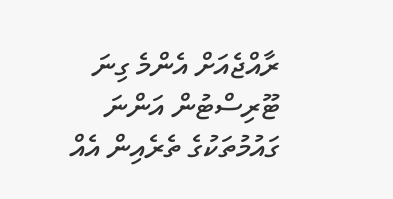ރާއްޖެއަށް އެންމެ ގިނަ ޓޫރިސްޓުން އަންނަ ގައުމުތަކުގެ ތެރެއިން އެއް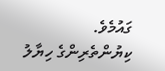ގައުމެވެ.
ކިޔުންތެރިންގެ ހިޔާލު